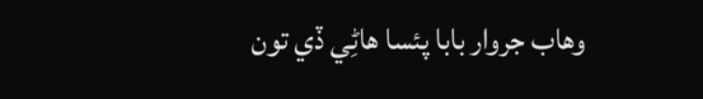وهاب جروار بابا پئسا هاڻِي ڏي تون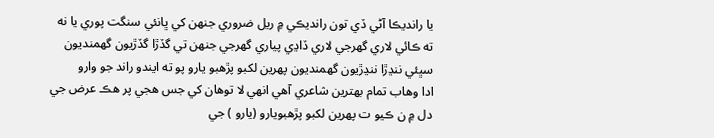يا رانديڪا آڻي ڏي تون رانديڪي ۾ ريل ضروري جنهن کي ڀانئي سنگت پوري يا نه ته ڪائي لاري گهرجي لاري ڏاڍي پياري گهرجي جنهن تي گڏڙا گڏڙيون گهمنديون سڀئي ننڍڙا ننڍڙيون گهمنديون پهرين لکبو پڙهبو يارو پو ته ايندو راند جو وارو
ادا وھاب تمام بھترين شاعري آھي انھي لا توھان کي جس ھجي پر ھڪ عرض جي دل ۾ ن ڪيو ت پھرين لکبو پڙھبويارو (يارو ) جي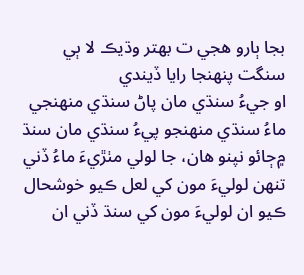بجا ٻارو ھجي ت بھتر وڌيڪ لا ٻي سنگت پنھنجا رايا ڏيندي
او جيءُ سنڌي مان پاڻ سنڌي منهنجي ماءُ سنڌي منهنجو پيءُ سنڌي مان سنڌ ۾ڄائو نپنو هان، جا لولي مٺڙيءَ ماءُ ڏني تنهن لوليءَ مون کي لعل ڪيو خوشحال ڪيو ان لوليءَ مون کي سنڌ ڏني ان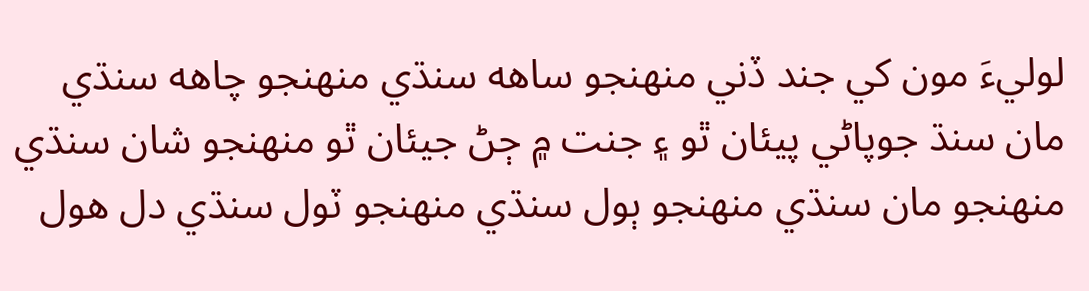لوليءَ مون کي جند ڏني منهنجو ساهه سنڌي منهنجو چاهه سنڌي مان سنڌ جوپاڻي پيئان ٿو ۽ جنت ۾ ڄڻ جيئان ٿو منهنجو شان سنڌي منهنجو مان سنڌي منهنجو ٻول سنڌي منهنجو ٽول سنڌي دل هول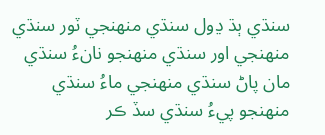سنڌي ٻڌ ڍول سنڌي منهنجي ٽور سنڌي منهنجي اور سنڌي منهنجو نانءُ سنڌي مان پاڻ سنڌي منهنجي ماءُ سنڌي منهنجو پيءُ سنڌي سڏ ڪر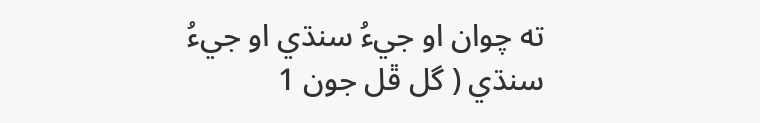ته چوان او جيءُ سنڌي او جيءُ سنڌي ( گل ڦل جون 1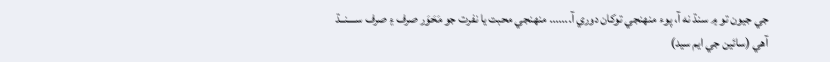جي جيون تو ۾ سنڌ نه آ، پوء منهنجي توکان دوري آ....... منهنجي محبت يا نفرت جو مَحَوَر صرف ۽ صرف ســــنــڌ آهي (سائين جي ايم سيد)